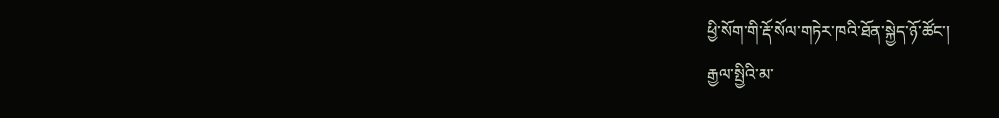ཕྱི་སོག་གི་རྡོ་སོལ་གཏེར་ཁའི་ཐོན་སྐྱེད་ཉོ་ཚོང་།
རྒྱལ་སྤྱིའི་མ་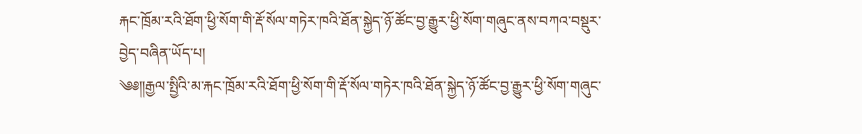རྐང་ཁྲོམ་རའི་ཐོག་ཕྱི་སོག་གི་རྡོ་སོལ་གཏེར་ཁའི་ཐོན་སྐྱེད་ཉོ་ཚོང་བྱ་རྒྱུར་ཕྱི་སོག་གཞུང་ནས་བཀའ་བསྡུར་བྱེད་བཞིན་ཡོད་པ།
༄༅༎རྒྱལ་སྤྱིའི་མ་རྐང་ཁྲོམ་རའི་ཐོག་ཕྱི་སོག་གི་རྡོ་སོལ་གཏེར་ཁའི་ཐོན་སྐྱེད་ཉོ་ཚོང་བྱ་རྒྱུར་ཕྱི་སོག་གཞུང་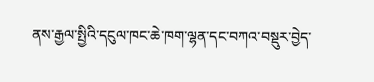ནས་རྒྱལ་སྤྱིའི་དངུལ་ཁང་ཆེ་ཁག་ལྷན་དང་བཀའ་བསྡུར་བྱེད་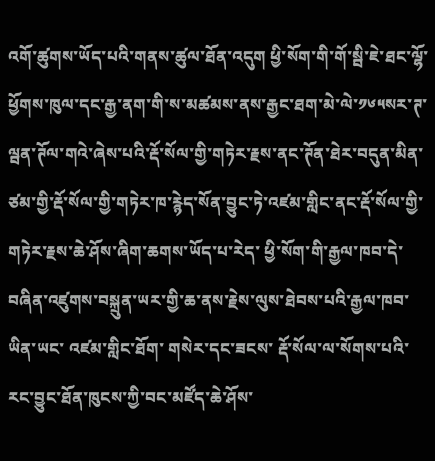འགོ་ཚུགས་ཡོད་པའི་གནས་ཚུལ་ཐོན་འདུག ཕྱི་སོག་གི་གོ་སྦི་ཇེ་ཐང་ལྷོ་ཕྱོགས་ཁུལ་དང་རྒྱ་ནག་གི་ས་མཚམས་ནས་རྒྱང་ཐག་མེ་ལེ་༡༦༥སར་ཊ་ལྦན་ཊོལ་གའེ་ཞེས་པའི་རྡོ་སོལ་གྱི་གཏེར་རྗས་ནང་ཊོན་ཐེར་བདུན་མིན་ཙམ་གྱི་རྡོ་སོལ་གྱི་གཏེར་ཁ་རྙེད་སོན་བྱུང་ཏེ་འཛམ་གླིང་ནང་རྡོ་སོལ་གྱི་གཏེར་རྗས་ཆེ་ཤོས་ཞིག་ཆགས་ཡོད་པ་རེད་ ཕྱི་སོག་གི་རྒྱལ་ཁབ་དེ་བཞིན་འཛུགས་བསྐྲུན་ཡར་གྱི་ཆ་ནས་རྗེས་ལུས་ཐེབས་པའི་རྒྱལ་ཁབ་ཡིན་ཡང་ འཛམ་གླིང་ཐོག་ གསེར་དང་ཟངས་ རྡོ་སོལ་ལ་སོགས་པའི་རང་བྱུང་ཐོན་ཁུངས་ཀྱི་བང་མཛོད་ཆེ་ཤོས་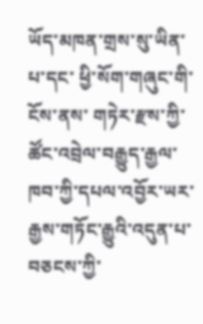ཡོད་མཁན་གྲས་སུ་ཡིན་པ་དང་ ཕྱི་སོག་གཞུང་གི་ངོས་ནས་ གཏེར་རྫས་ཀྱི་ཚོང་འབྲེལ་བརྒྱུད་རྒྱལ་ཁབ་ཀྱི་དཔལ་འབྱོར་ཡར་རྒྱས་གཏོང་རྒྱུའི་འདུན་པ་བཅངས་ཀྱི་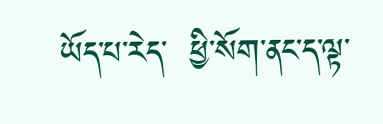ཡོད་པ་རེད་  ཕྱི་སོག་ནང་ད་ལྟ་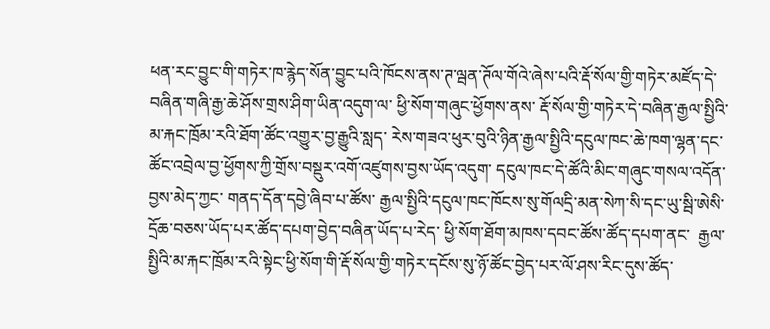ཕན་རང་བྱུང་གི་གཏེར་ཁ་རྙེད་སོན་བྱུང་པའི་ཁོངས་ནས་ཊ་ལྦན་ཊོལ་གོའེ་ཞེས་པའི་རྡོ་སོལ་གྱི་གཏེར་མཛོད་དེ་བཞིན་གཞི་རྒྱ་ཆེ་ཤོས་གྲས་ཤིག་ཡིན་འདུག་ལ་ ཕྱི་སོག་གཞུང་ཕྱོགས་ནས་ རྡོ་སོལ་གྱི་གཏེར་དེ་བཞིན་རྒྱལ་སྤྱིའི་མ་རྐང་ཁྲོམ་རའི་ཐོག་ཚོང་འགྱུར་བྱ་རྒྱུའི་སླད་ རེས་གཟའ་ཕུར་བུའི་ཉིན་རྒྱལ་སྤྱིའི་དངུལ་ཁང་ཆེ་ཁག་ལྷན་དང་ཚོང་འབྲེལ་བྱ་ཕྱོགས་ཀྱི་གྲོས་བསྡུར་འགོ་འཛུགས་བྱས་ཡོད་འདུག་ དངུལ་ཁང་དེ་ཚོའི་མིང་གཞུང་གསལ་འདོན་བྱས་མེད་ཀྱང་ གནད་དོན་དབྱེ་ཞིབ་པ་ཚོས་ རྒྱལ་སྤྱིའི་དངུལ་ཁང་ཁོངས་སུ་གོལདྲི་མན་སེཀ་སི་དང་ཡུ་སྦི་ཨེསི་དྲོཆ་བཅས་ཡོད་པར་ཚོད་དཔག་བྱེད་བཞིན་ཡོད་པ་རེད་ ཕྱི་སོག་ཐོག་མཁས་དབང་ཚོས་ཚོད་དཔག་ནང་  རྒྱལ་སྤྱིའི་མ་རྐང་ཁྲོམ་རའི་སྟེང་ཕྱི་སོག་གི་རྡོ་སོལ་གྱི་གཏེར་དངོས་སུ་ཉོ་ཚོང་བྱེད་པར་ལོ་ཤས་རིང་དུས་ཚོད་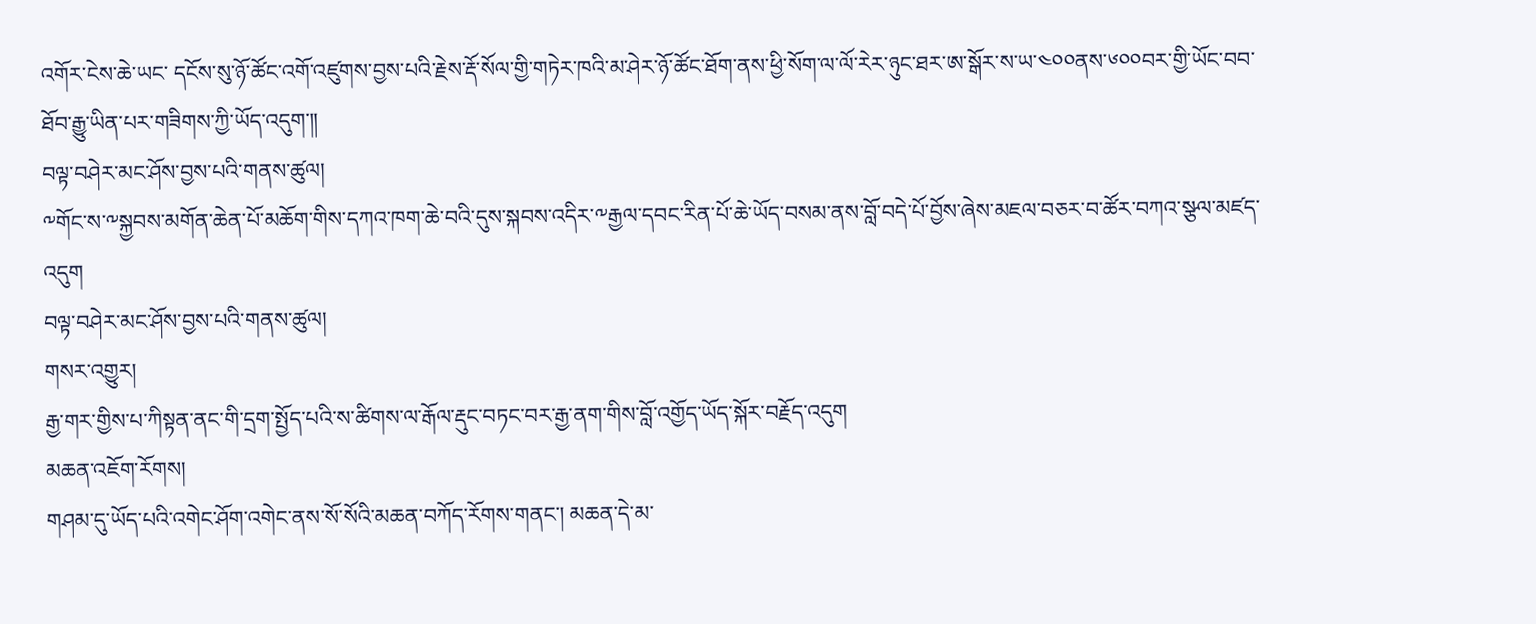འགོར་ངེས་ཆེ་ཡང་ དངོས་སུ་ཉོ་ཚོང་འགོ་འཛུགས་བྱས་པའི་རྗེས་རྡོ་སོལ་གྱི་གཏེར་ཁའི་མ་ཤེར་ཉོ་ཚོང་ཐོག་ནས་ཕྱི་སོག་ལ་ལོ་རེར་ཉུང་ཐར་ཨ་སྒོར་ས་ཡ་༤༠༠ནས་༦༠༠བར་གྱི་ཡོང་བབ་ཐོབ་རྒྱུ་ཡིན་པར་གཟིགས་ཀྱི་ཡོད་འདུག་༎
བལྟ་བཤེར་མང་ཤོས་བྱས་པའི་གནས་ཚུལ།
༸གོང་ས་༸སྐྱབས་མགོན་ཆེན་པོ་མཆོག་གིས་དཀའ་ཁག་ཆེ་བའི་དུས་སྐབས་འདིར་༸རྒྱལ་དབང་རིན་པོ་ཆེ་ཡོད་བསམ་ནས་བློ་བདེ་པོ་བྱོས་ཞེས་མཇལ་བཅར་བ་ཚོར་བཀའ་སྩལ་མཛད་འདུག
བལྟ་བཤེར་མང་ཤོས་བྱས་པའི་གནས་ཚུལ།
གསར་འགྱུར།
རྒྱ་གར་གྱིས་པ་ཀིསྟན་ནང་གི་དྲག་སྤྱོད་པའི་ས་ཚིགས་ལ་རྒོལ་རྡུང་བཏང་བར་རྒྱ་ནག་གིས་བློ་འགྱོད་ཡོད་སྐོར་བརྗོད་འདུག
མཆན་འཇོག་རོགས།
གཤམ་དུ་ཡོད་པའི་འགེང་ཤོག་འགེང་ནས་སོ་སོའི་མཆན་བཀོད་རོགས་གནང་། མཆན་དེ་མ་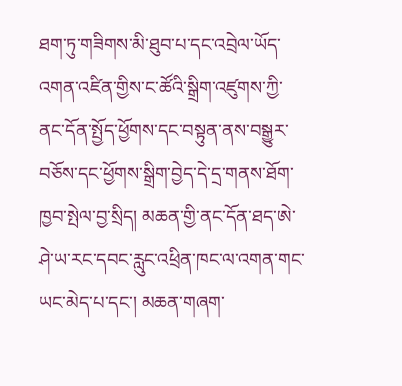ཐག་ཏུ་གཟིགས་མི་ཐུབ་པ་དང་འབྲེལ་ཡོད་འགན་འཛིན་གྱིས་ང་ཚོའི་སྒྲིག་འཛུགས་ཀྱི་ནང་དོན་སྤྱོད་ཕྱོགས་དང་བསྟུན་ནས་བསྒྱུར་བཅོས་དང་ཕྱོགས་སྒྲིག་བྱེད་དེ་དྲ་གནས་ཐོག་ཁྱབ་སྤེལ་བྱ་སྲིད། མཆན་གྱི་ནང་དོན་ཐད་ཨེ་ཤེ་ཡ་རང་དབང་རླུང་འཕྲིན་ཁང་ལ་འགན་གང་ཡང་མེད་པ་དང་། མཆན་གཞག་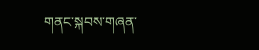གནང་སྐབས་གཞན་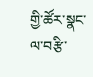གྱི་ཚོར་སྣང་ལ་བརྩི་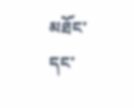མཐོང་དང་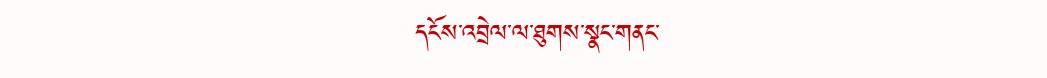དངོས་འབྲེལ་ལ་ཐུགས་སྣང་གནང་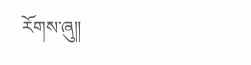རོགས་ཞུ༎